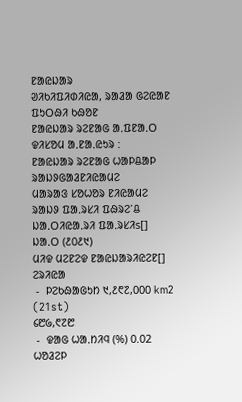ᱱᱟᱭᱡᱟᱨ
ᱣᱤᱠᱤᱯᱤᱰᱤᱭᱟ, ᱨᱟᱲᱟ ᱜᱮᱭᱟᱱ ᱯᱩᱛᱷᱤ ᱠᱷᱚᱱ
ᱱᱟᱭᱡᱟᱨ ᱨᱮᱱᱟᱜ ᱟᱹᱯᱱᱟᱹᱛ
ᱫᱤᱥᱚᱢ ᱟᱹᱱᱟᱹᱭᱩᱨ :
ᱱᱟᱭᱡᱟᱨ ᱨᱮᱱᱟᱜ ᱦᱟᱞᱪᱟᱞ
ᱨᱟᱡᱽᱜᱟᱲᱱᱤᱭᱟᱢᱮ
ᱢᱟᱨᱟᱝ ᱥᱚᱦᱚᱨ ᱱᱤᱭᱟᱢᱮ
ᱨᱟᱡᱽ ᱯᱟᱹᱨᱥᱤ ᱯᱷᱨᱮᱸᱪ
ᱡᱟᱹᱛᱤᱭᱟᱹᱨᱤ ᱯᱟᱹᱨᱥᱤs[]
ᱡᱟᱹᱛ (᱒᱐᱒᱑)
ᱢᱤᱫ ᱢᱮᱱᱮᱫ ᱱᱟᱭᱡᱟᱨᱤᱭᱮᱱ[]
ᱮᱨᱤᱭᱟ
 -  ᱞᱮᱠᱷᱟᱜᱩᱴ ᱑,᱒᱖᱗,᱐᱐᱐ km2 (21st)
᱔᱘᱙,᱖᱗᱘
 -  ᱫᱟᱜ ᱦᱟᱹᱴᱤᱧ (%) 0.02
ᱦᱚᱲᱮᱞ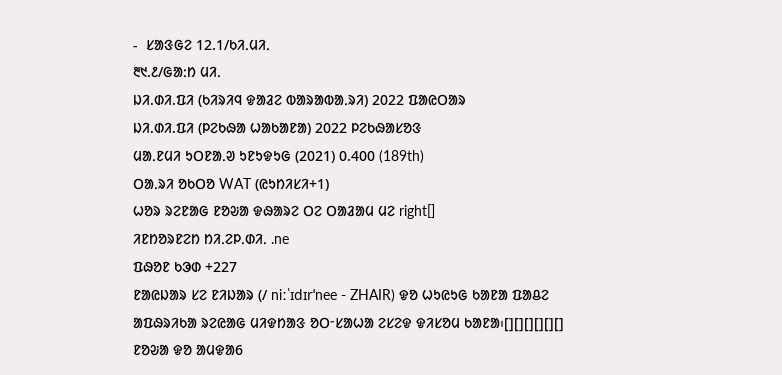-  ᱥᱟᱝᱜᱮ 12.1/ᱠᱤᱹᱢᱤᱹ
᱓᱑.᱒/ᱜᱟᱺᱴ ᱢᱤᱹ
ᱡᱤ.ᱰᱤ.ᱯᱤ (ᱠᱤᱨᱤᱧ ᱫᱟᱲᱮ ᱵᱟᱨᱟᱵᱟᱹᱨᱤ) 2022 ᱯᱟᱭᱛᱟᱨ
ᱡᱤ.ᱰᱤ.ᱯᱤ (ᱞᱮᱠᱷᱟ ᱦᱟᱠᱟᱱᱟ) 2022 ᱞᱮᱠᱷᱟᱥᱚᱝ
ᱢᱟᱹᱱᱢᱤ ᱩᱛᱱᱟᱹᱣ ᱩᱱᱩᱫᱩᱜ (2021) 0.400 (189th)
ᱛᱟᱹᱨᱤ ᱚᱠᱛᱚ WAT (ᱭᱩᱴᱤᱥᱤ+1)
ᱦᱚᱨ ᱨᱮᱱᱟᱜ ᱱᱚᱶᱟ ᱫᱷᱟᱨᱮ ᱛᱮ ᱛᱟᱲᱟᱢ ᱢᱮ right[]
ᱤᱱᱴᱚᱨᱱᱮᱴ ᱴᱤᱹᱮᱞᱹᱰᱤᱹ .ne
ᱯᱷᱚᱱ ᱠᱳᱰ +227
ᱱᱟᱭᱡᱟᱨ ᱥᱮ ᱱᱤᱡᱟᱨ (/ niːˈɪdɪrˈnee - ZHAIR) ᱫᱚ ᱦᱩᱭᱩᱜ ᱠᱟᱱᱟ ᱯᱟᱪᱮ ᱟᱯᱷᱨᱤᱠᱟ ᱨᱮᱭᱟᱜ ᱢᱤᱫᱴᱟᱝ ᱚᱛᱼᱥᱟᱦᱟ ᱮᱥᱮᱫ ᱫᱤᱥᱚᱢ ᱠᱟᱱᱟ᱾[][][][][][] ᱱᱚᱶᱟ ᱫᱚ ᱟᱢᱫᱟ6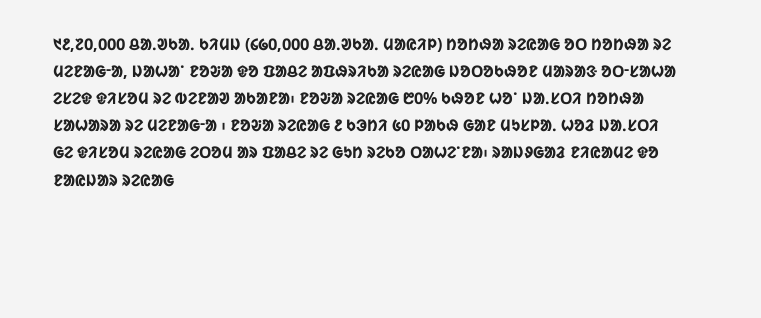᱑᱒,᱗᱐,᱐᱐᱐ ᱪᱟᱹᱣᱠᱟᱹ ᱠᱤᱢᱡ (᱔᱙᱐,᱐᱐᱐ ᱪᱟᱹᱣᱠᱟᱹ ᱢᱟᱭᱤᱞ) ᱴᱚᱴᱷᱟ ᱨᱮᱭᱟᱜ ᱚᱛ ᱴᱚᱴᱷᱟ ᱨᱮ ᱢᱮᱱᱟᱜᱼᱟ, ᱡᱟᱦᱟᱸ ᱱᱚᱶᱟ ᱫᱚ ᱯᱟᱪᱮ ᱟᱯᱷᱨᱤᱠᱟ ᱨᱮᱭᱟᱜ ᱡᱚᱛᱚᱠᱷᱚᱱ ᱢᱟᱨᱟᱝ ᱚᱛᱼᱥᱟᱦᱟ ᱮᱥᱮᱫ ᱫᱤᱥᱚᱢ ᱨᱮ ᱵᱮᱱᱟᱣ ᱟᱠᱟᱱᱟ᱾ ᱱᱚᱶᱟ ᱨᱮᱭᱟᱜ ᱘᱐% ᱠᱷᱚᱱ ᱦᱚᱸ ᱡᱟᱹᱥᱛᱤ ᱴᱚᱴᱷᱟ ᱥᱟᱦᱟᱨᱟ ᱨᱮ ᱢᱮᱱᱟᱜᱼᱟ ᱾ ᱱᱚᱶᱟ ᱨᱮᱭᱟᱜ ᱒ ᱠᱳᱴᱤ ᱕᱐ ᱞᱟᱠᱷ ᱜᱟᱱ ᱢᱩᱥᱞᱟᱹ ᱦᱚᱲ ᱡᱟᱹᱥᱛᱤ ᱜᱮ ᱫᱤᱥᱚᱢ ᱨᱮᱭᱟᱜ ᱮᱛᱚᱢ ᱟᱨ ᱯᱟᱪᱮ ᱨᱮ ᱜᱩᱴ ᱨᱮᱠᱚ ᱛᱟᱦᱮᱸᱱᱟ᱾ ᱨᱟᱡᱽᱜᱟᱲ ᱱᱤᱭᱟᱢᱮ ᱫᱚ ᱱᱟᱭᱡᱟᱨ ᱨᱮᱭᱟᱜ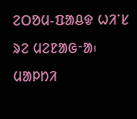ᱮᱛᱚᱢ-ᱯᱟᱪᱫ ᱦᱤᱸᱥ ᱨᱮ ᱢᱮᱱᱟᱜᱼᱟ᱾
ᱢᱟᱞᱴᱤ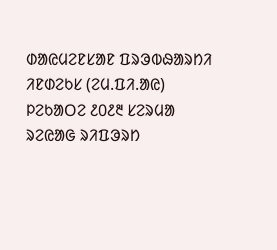ᱰᱟᱭᱢᱮᱱᱥᱟᱱ ᱯᱨᱳᱵᱷᱟᱨᱴᱤ ᱤᱱᱰᱮᱠᱥ (ᱮᱢ.ᱯᱤ.ᱟᱭ) ᱞᱮᱠᱟᱛᱮ ᱒᱐᱒᱓ ᱥᱮᱨᱢᱟ ᱨᱮᱭᱟᱜ ᱨᱤᱯᱳᱨᱴ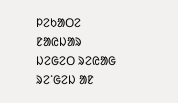ᱞᱮᱠᱟᱛᱮ ᱱᱟᱭᱡᱟᱨ ᱡᱮᱜᱮᱛ ᱨᱮᱭᱟᱜ ᱨᱮᱸᱜᱮᱡ ᱟᱱ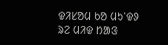ᱫᱤᱥᱚᱢ ᱠᱚ ᱢᱩᱸᱫᱽ ᱨᱮ ᱢᱤᱫ ᱴᱟᱝ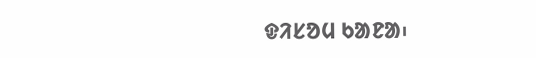ᱫᱤᱥᱚᱢ ᱠᱟᱱᱟ᱾